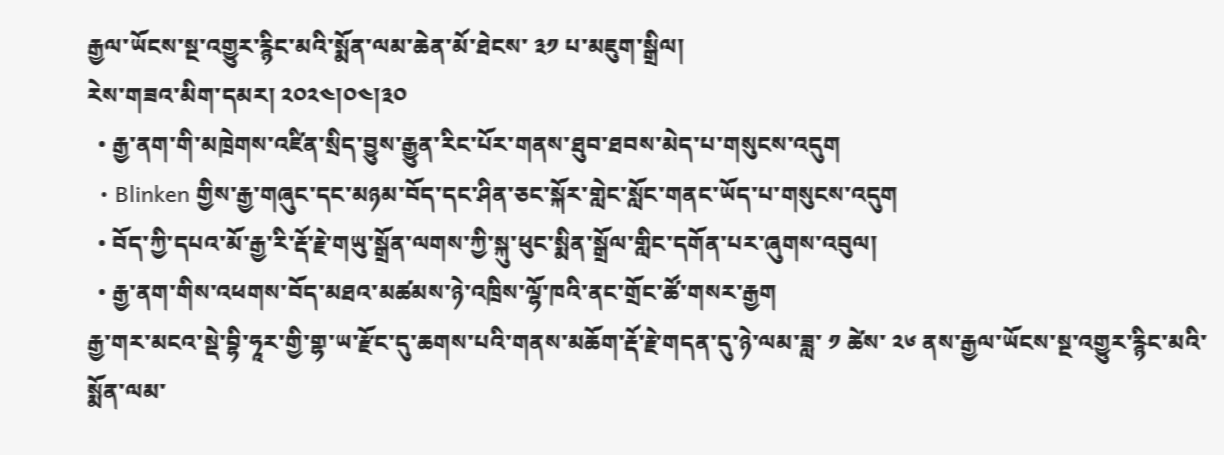རྒྱལ་ཡོངས་སྔ་འགྱུར་རྙིང་མའི་སྨོན་ལམ་ཆེན་མོ་ཐེངས་ ༣༡ པ་མཇུག་སྒྲིལ།
རེས་གཟའ་མིག་དམར། ༢༠༢༤།༠༤།༣༠
  • རྒྱ་ནག་གི་མཁྲེགས་འཛིན་སྲིད་བྱུས་རྒྱུན་རིང་པོར་གནས་ཐུབ་ཐབས་མེད་པ་གསུངས་འདུག
  • Blinken གྱིས་རྒྱ་གཞུང་དང་མཉམ་བོད་དང་ཤིན་ཅང་སྐོར་གླེང་སློང་གནང་ཡོད་པ་གསུངས་འདུག
  • བོད་ཀྱི་དཔའ་མོ་རྒྱ་རི་རྡོ་རྗེ་གཡུ་སྒྲོན་ལགས་ཀྱི་སྐུ་ཕུང་སྨིན་སྒྲོལ་གླིང་དགོན་པར་ཞུགས་འབུལ།
  • རྒྱ་ནག་གིས་འཕགས་བོད་མཐའ་མཚམས་ཉེ་འཁྲིས་ལྷོ་ཁའི་ནང་གྲོང་ཚོ་གསར་རྒྱག
རྒྱ་གར་མངའ་སྡེ་བྷི་ཧཱར་གྱི་གྷ་ཡ་རྫོང་དུ་ཆགས་པའི་གནས་མཆོག་རྡོ་རྗེ་གདན་དུ་ཉེ་ལམ་ཟླ་ ༡ ཚེས་ ༢༦ ནས་རྒྱལ་ཡོངས་སྔ་འགྱུར་རྙིང་མའི་སྨོན་ལམ་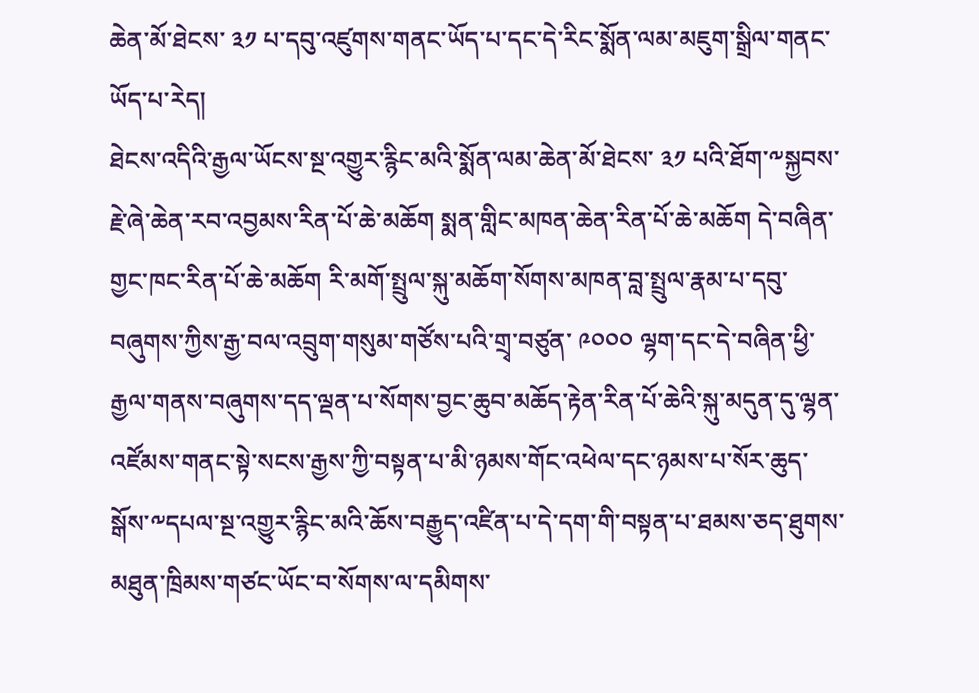ཆེན་མོ་ཐེངས་ ༣༡ པ་དབུ་འཛུགས་གནང་ཡོད་པ་དང་དེ་རིང་སྨོན་ལམ་མཇུག་སྒྲིལ་གནང་ཡོད་པ་རེད།
ཐེངས་འདིའི་རྒྱལ་ཡོངས་སྔ་འགྱུར་རྙིང་མའི་སྨོན་ལམ་ཆེན་མོ་ཐེངས་ ༣༡ པའི་ཐོག་༸སྐྱབས་རྗེ་ཞེ་ཆེན་རབ་འབྱམས་རིན་པོ་ཆེ་མཆོག སྨན་གླིང་མཁན་ཆེན་རིན་པོ་ཆེ་མཆོག དེ་བཞིན་གྱང་ཁང་རིན་པོ་ཆེ་མཆོག རི་མགོ་སྤྲུལ་སྐུ་མཆོག་སོགས་མཁན་བླ་སྤྲུལ་རྣམ་པ་དབུ་བཞུགས་ཀྱིས་རྒྱ་བལ་འབྲུག་གསུམ་གཙོས་པའི་གྲྭ་བཙུན་ ༩༠༠༠ ལྷག་དང་དེ་བཞིན་ཕྱི་རྒྱལ་གནས་བཞུགས་དད་ལྡན་པ་སོགས་བྱང་ཆུབ་མཆོད་རྟེན་རིན་པོ་ཆེའི་སྐུ་མདུན་དུ་ལྷན་འཛོམས་གནང་སྟེ་སངས་རྒྱས་ཀྱི་བསྟན་པ་མི་ཉམས་གོང་འཕེལ་དང་ཉམས་པ་སོར་ཆུད་སྒོས་༸དཔལ་སྔ་འགྱུར་རྙིང་མའི་ཆོས་བརྒྱུད་འཛིན་པ་དེ་དག་གི་བསྟན་པ་ཐམས་ཅད་ཐུགས་མཐུན་ཁྲིམས་གཙང་ཡོང་བ་སོགས་ལ་དམིགས་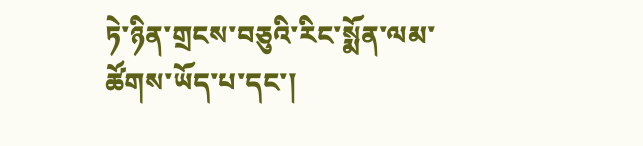ཏེ་ཉིན་གྲངས་བཅུའི་རིང་སྨོན་ལམ་ཚོགས་ཡོད་པ་དང་།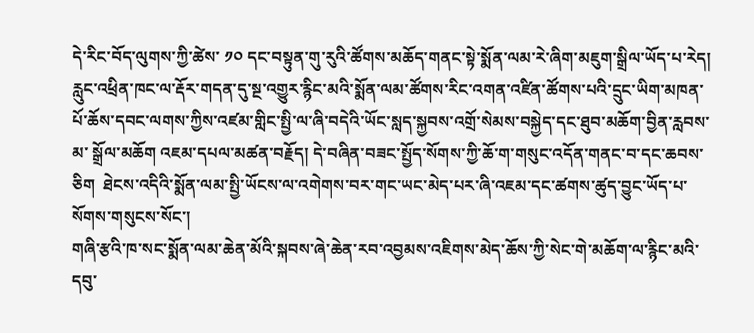དེ་རིང་བོད་ལུགས་ཀྱི་ཚེས་ ༡༠ དང་བསྟུན་གུ་རུའི་ཚོགས་མཆོད་གནང་སྟེ་སྨོན་ལམ་རེ་ཞིག་མཇུག་སྒྲིལ་ཡོད་པ་རེད།
རླུང་འཕྲིན་ཁང་ལ་རྡོར་གདན་དུ་སྔ་འགྱུར་རྙིང་མའི་སྨོན་ལམ་ཚོགས་རིང་འགན་འཛིན་ཚོགས་པའི་དྲུང་ཡིག་མཁན་པོ་ཆོས་དབང་ལགས་ཀྱིས་འཛམ་གླིང་སྤྱི་ལ་ཞི་བདེའི་ཡོང་སླད་སྐྱབས་འགྲོ་སེམས་བསྐྱེད་དང་ཐུབ་མཆོག་བྱིན་རླབས་མ་ སྒྲོལ་མཆོག འཇམ་དཔལ་མཚན་བརྗོད། དེ་བཞིན་བཟང་སྤྱོད་སོགས་ཀྱི་ཆོ་ག་གསུང་འདོན་གནང་བ་དང་ཆབས་ཅིག  ཐེངས་འདིའི་སྨོན་ལམ་སྤྱི་ཡོངས་ལ་འགེགས་བར་གང་ཡང་མེད་པར་ཞི་འཇམ་དང་ཚགས་ཚུད་བྱུང་ཡོད་པ་སོགས་གསུངས་སོང་།
གཞི་རྩའི་ཁ་སང་སྨོན་ལམ་ཆེན་མོའི་སྐབས་ཞེ་ཆེན་རབ་འབྱམས་འཇིགས་མེད་ཆོས་ཀྱི་སེང་གེ་མཆོག་ལ་རྙིང་མའི་དབུ་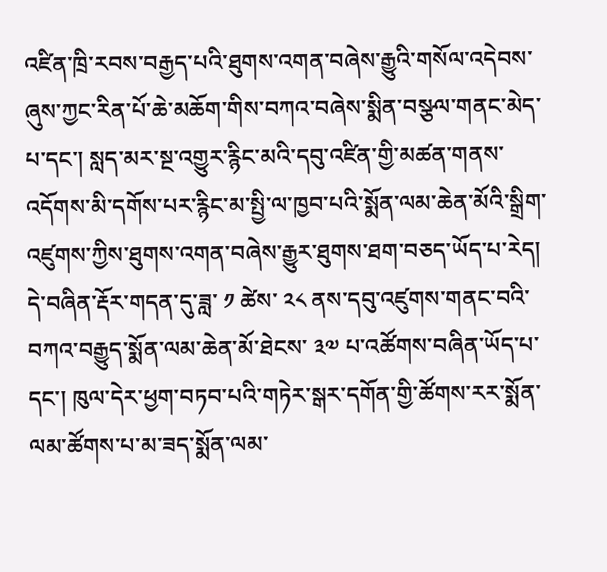འཛིན་ཁྲི་རབས་བརྒྱད་པའི་ཐུགས་འགན་བཞེས་རྒྱུའི་གསོལ་འདེབས་ཞུས་ཀྱང་རིན་པོ་ཆེ་མཆོག་གིས་བཀའ་བཞེས་སྨིན་བསྩལ་གནང་མེད་པ་དང་། སླད་མར་སྔ་འགྱུར་རྙིང་མའི་དབུ་འཛིན་གྱི་མཚན་གནས་འདོགས་མི་དགོས་པར་རྙིང་མ་སྤྱི་ལ་ཁྱབ་པའི་སྨོན་ལམ་ཆེན་མོའི་སྒྲིག་འཛུགས་ཀྱིས་ཐུགས་འགན་བཞེས་རྒྱུར་ཐུགས་ཐག་བཅད་ཡོད་པ་རེད།
དེ་བཞིན་རྡོར་གདན་དུ་ཟླ་ ༡ ཚེས་ ༢༨ ནས་དབུ་འཛུགས་གནང་བའི་བཀའ་བརྒྱུད་སྨོན་ལམ་ཆེན་མོ་ཐེངས་ ༣༧ པ་འཚོགས་བཞིན་ཡོད་པ་དང་། ཁུལ་དེར་ཕྱག་བཏབ་པའི་གཏེར་སྒར་དགོན་གྱི་ཚོགས་རར་སྨོན་ལམ་ཚོགས་པ་མ་ཟད་སྨོན་ལམ་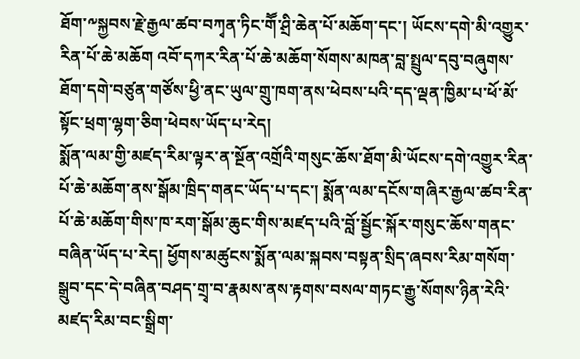ཐོག་༸སྐྱབས་རྗེ་རྒྱལ་ཚབ་བཀྭན་ཏིང་གཽ་ཤྲི་ཆེན་པོ་མཆོག་དང་། ཡོངས་དགེ་མི་འགྱུར་རིན་པོ་ཆེ་མཆོག འབོ་དཀར་རིན་པོ་ཆེ་མཆོག་སོགས་མཁན་བླ་སྤྲུལ་དབུ་བཞུགས་ཐོག་དགེ་བཙུན་གཙོས་ཕྱི་ནང་ཡུལ་གྲུ་ཁག་ནས་ཕེབས་པའི་དད་ལྡན་ཁྱིམ་པ་ཕོ་མོ་སྟོང་ཕྲག་ལྷག་ཅིག་ཕེབས་ཡོད་པ་རེད།
སྨོན་ལམ་གྱི་མཛད་རིམ་ལྟར་ན་སྔོན་འགྲོའི་གསུང་ཆོས་ཐོག་མི་ཡོངས་དགེ་འགྱུར་རིན་པོ་ཆེ་མཆོག་ནས་སྒོམ་ཁྲིད་གནང་ཡོད་པ་དང་། སྨོན་ལམ་དངོས་གཞིར་རྒྱལ་ཚབ་རིན་པོ་ཆེ་མཆོག་གིས་ཁ་རག་སྒོམ་ཆུང་གིས་མཛད་པའི་བློ་སྦྱོང་སྐོར་གསུང་ཆོས་གནང་བཞིན་ཡོད་པ་རེད། ཕྱོགས་མཚུངས་སྨོན་ལམ་སྐབས་བསྟན་སྲིད་ཞབས་རིམ་གསོག་སྒྲུབ་དང་དེ་བཞིན་བཤད་གྲྭ་བ་རྣམས་ནས་རྟགས་བསལ་གཏང་རྒྱུ་སོགས་ཉིན་རེའི་མཛད་རིམ་བང་སྒྲིག་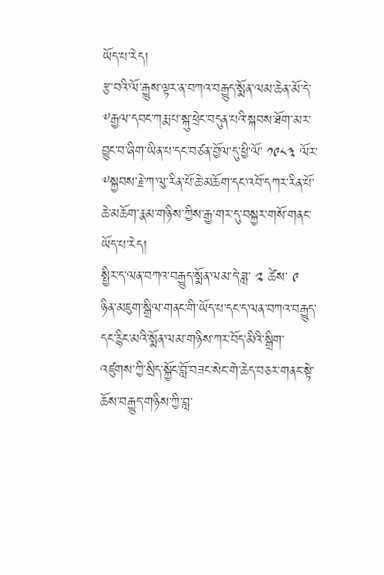ཡོད་པ་རེད།
རྩ་བའི་ལོ་རྒྱུས་ལྟར་ན་བཀའ་བརྒྱུད་སྨོན་ལམ་ཆེན་མོ་དེ་༸རྒྱལ་དབང་ཀརྨ་པ་སྐུ་ཕྲེང་བདུན་པའི་སྐབས་ཐོག་མར་བྱུང་བ་ཞིག་ཡིན་པ་དང་བཙན་བྱོལ་དུ་ཕྱི་ལོ་ ༡༩༨༣ ལོར་༸སྐྱབས་རྗེ་ཀ་ལུ་རིན་པོ་ཆེ་མཆོག་དང་འབོ་དཀར་རིན་པོ་ཆེ་མཆོག་རྣམ་གཉིས་ཀྱིས་རྒྱ་གར་དུ་བསྐྱར་གསོ་གནང་ཡོད་པ་རེད།
སྤྱིར་ད་ལན་བཀའ་བརྒྱུད་སྨོན་ལམ་དེ་ཟླ་ ༢ ཚེས་ ༩ ཉིན་མཇུག་སྒྲིལ་གནང་གི་ཡོད་པ་དང་ད་ལན་བཀའ་བརྒྱུད་དང་རྙིང་མའི་སྨོན་ལམ་གཉིས་ཀར་བོད་མིའི་སྒྲིག་འཛུགས་ཀྱི་སྲིད་སྐྱོང་བློ་བཟང་སེང་གེ་ཆེད་བཅར་གནང་སྟེ་ཆོས་བརྒྱུད་གཉིས་ཀྱི་བླ་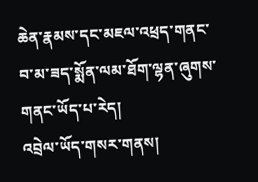ཆེན་རྣམས་དང་མཇལ་འཕྲད་གནང་བ་མ་ཟད་སྨོན་ལམ་ཐོག་ལྷན་ཞུགས་གནང་ཡོད་པ་རེད།
འབྲེལ་ཡོད་གསར་གནས།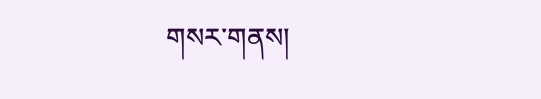གསར་གནས།